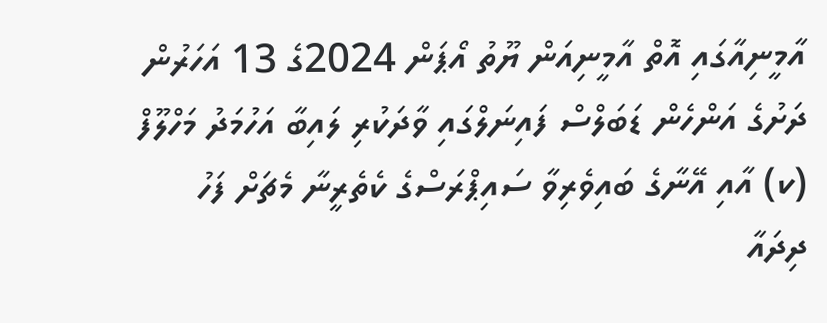އާމީނިއާގައި އޮތް އާމީނިއަން ޔޫތު އޯޕަން 2024ގެ 13 އަހަރުން ދަށުގެ އަންހެން ޑަބަލްސް ފައިނަލްގައި ވާދަކުރި ލައިބާ އަހުމަދު މަހްލޫފް (ކ) އާއި އޭނާގެ ބައިވެރިވާ ސައިޕްރަސްގެ ކެތެރީނާ މެޗަށް ފަހު ދިދައާ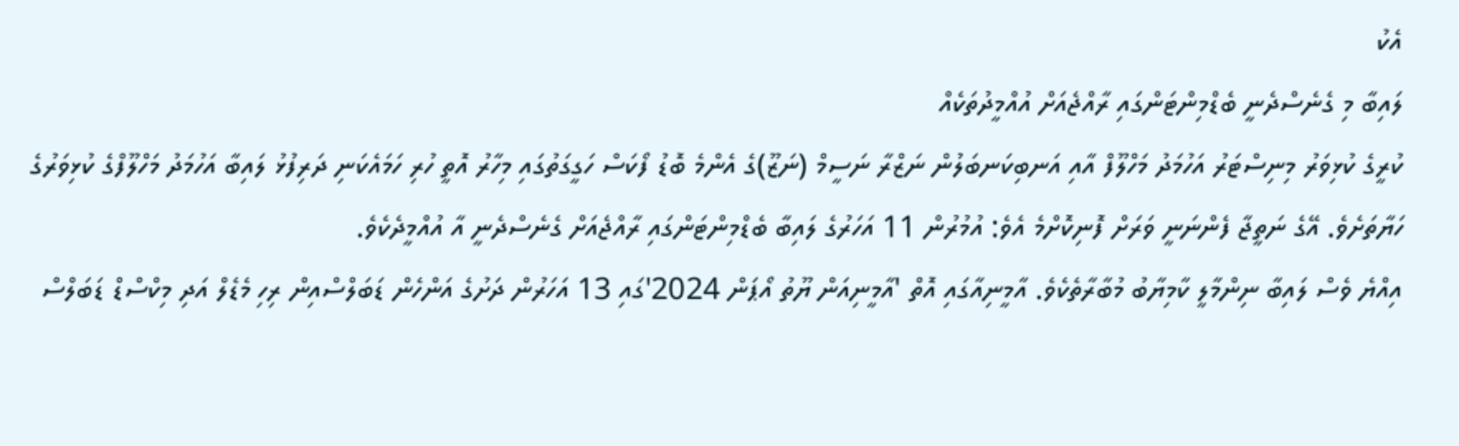އެކު
ލައިބާ މި ގެނެސްދެނީ ބެޑްމިންޓަންގައި ރާއްޖެއަށް އުއްމީދުތަކެއް
ކުރީގެ ކުޅިވަރު މިނިސްޓަރު އަހުމަދު މަހްލޫފް އާއި އަނބިކަނބަލުން ނަޒްރާ ނަސީމް (ނަޒޫ)ގެ އެންމެ ބޮޑު ފޯކަސް ހަގީގަތުގައި މިހާރު އޮތީ ހުރި ހަމައެކަނި ދަރިފުޅު ލައިބާ އަހުމަދު މަހްލޫފްގެ ކުޅިވަރުގެ ހަޔާތަށެވެ. އޭގެ ނަތީޖާ ފެންނަނީ ވަރަށް ފޮނިކޮށްމެ އެވެ: އުމުރުން 11 އަހަރުގެ ލައިބާ ބެޑްމިންޓަންގައި ރާއްޖެއަށް ގެނެސްދެނީ އާ އުއްމީދެކެވެ.
އިއްޔެ ވެސް ލައިބާ ނިންމާލީ ކާމިޔާބު މުބާރާތެކެވެ. އާމީނިއާގައި އޮތް 'އާމީނިއަން ޔޫތު އޯޕަން 2024'ގައި 13 އަހަރުން ދަށުގެ އަންހެން ޑަބަލްސްއިން ރިހި މެޑެލް އަދި މިކްސްޑް ޑަބަލްސް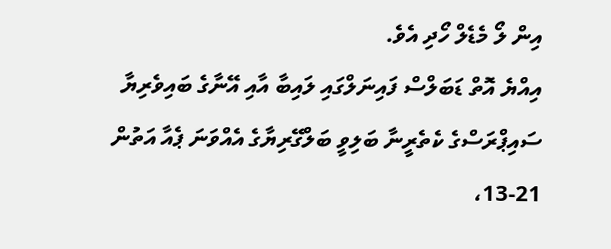އިން ލޯ މެޑެލް ހޯދި އެވެ.
އިއްޔެ އޮތް ޑަބަލްސް ފައިނަލްގައި ލައިބާ އާއި އޭނާގެ ބައިވެރިޔާ ސައިޕްރަސްގެ ކެތެރީނާ ބަލިވީ ބަލްގޭރިޔާގެ އެއްވަނަ ޕެއާ އަތުން 21-13،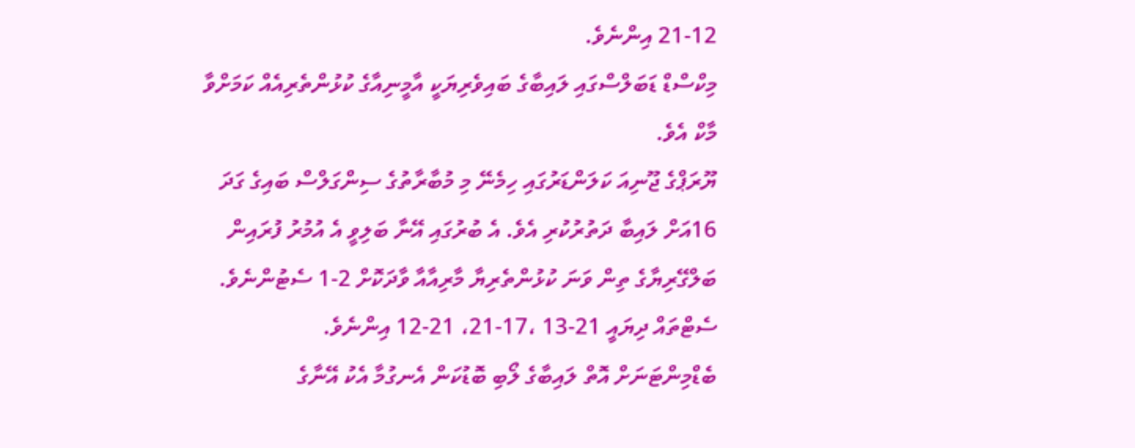21-12 އިންނެވެ.
މިކްސްޑް ޑަބަލްސްގައި ލައިބާގެ ބައިވެރިޔަކީ އާމީނިއާގެ ކުޅުންތެރިއެއް ކަމަށްވާ މާކް އެވެ.
ޔޫރަޕްގެ ޖޫނިއަ ކަލަންޑަރުގައި ހިމެނޭ މި މުބާރާތުގެ ސިންގަލްސް ބައިގެ ގަދަ 16އަށް ލައިބާ ދަތުރުކުރި އެވެ. އެ ބުރުގައި އޭނާ ބަލިވީ އެ އުމުރު ފުރައިން ބަލްގޭރިޔާގެ ތިން ވަނަ ކުޅުންތެރިޔާ މާރިއާއާ ވާދަކޮށް 2-1 ސެޓުންނެވެ. ސެޓްތައް ދިޔައީ 21-13 ،17-21، 21-12 އިންނެވެ.
ބެޑްމިންޓަނަށް އޮތް ލައިބާގެ ލޯބި ބޮޑުކަން އެނގުމާ އެކު އޭނާގެ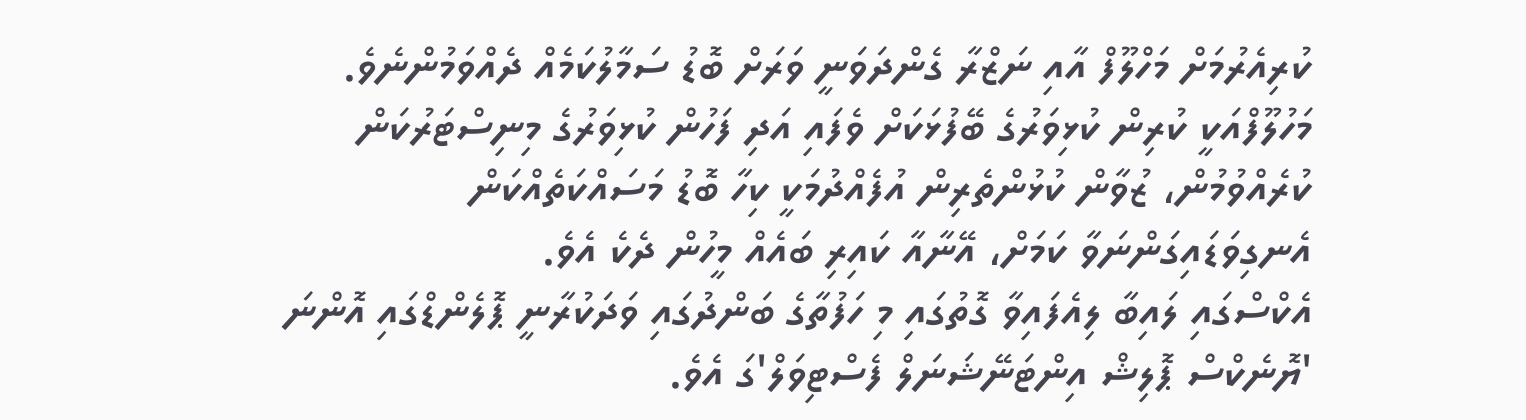ކުރިއެރުމަށް މަހްލޫފް އާއި ނަޒްރާ ގެންދަވަނީ ވަރަށް ބޮޑު ސަމާލުކަމެއް ދެއްވަމުންނެވެ. މަހުލޫފްއަކީ ކުރިން ކުޅިވަރުގެ ބޭފުޅަކަށް ވެފައި އަދި ފަހުން ކުޅިވަރުގެ މިނިސްޓަރުކަން ކުރެއްވުމުން، ޒުވާން ކުޅުންތެރިން އުފެއްދުމަކީ ކިހާ ބޮޑު މަސައްކަތެއްކަން އެނގިވަޑައިގަންނަވާ ކަމަށް، އޭނާއާ ކައިރި ބައެއް މީހުން ދެކެ އެވެ.
އެކްސްގައި ލައިބާ ލިއެފައިވާ ގޮތުގައި މި ހަފުތާގެ ބަންދުގައި ވަދަކުރާނީ ޕޮލެންޑްގައި އޮންނަ 'ޔޮނެކްސް ޕޮލިޝް އިންޓަނޭޝަނަލް ފެސްޓިވަލް'ގަ އެވެ.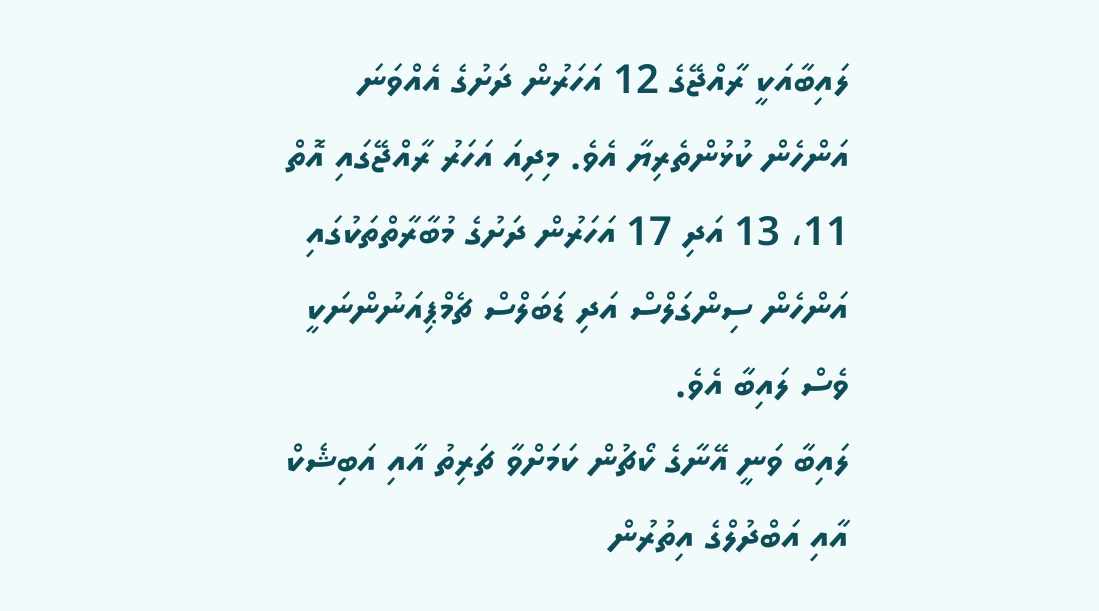ލައިބާއަކީ ރާއްޖޭގެ 12 އަހަރުން ދަށުގެ އެއްވަނަ އަންހެން ކުޅުންތެރިޔާ އެވެ. މިދިއަ އަހަރު ރާއްޖޭގައި އޮތް 11، 13 އަދި 17 އަހަރުން ދަށުގެ މުބާރާތްތަކުގައި އަންހެން ސިންގަލްސް އަދި ޑަބަލްސް ޗެމްޕިއަނުންނަކީ ވެސް ލައިބާ އެވެ.
ލައިބާ ވަނީ އޭނާގެ ކޯޗުން ކަމަށްވާ ޗަރިތު އާއި އަބިޝެކް އާއި އަބްދުލްގެ އިތުރުން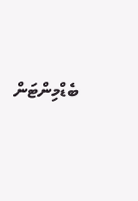ބެޑްމިންޓަން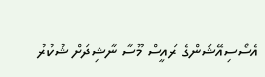އެސޯސިއޭޝަންގެ ރައީސް މޫސާ ނާޝިދަށް ޝުކުރު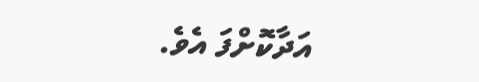އަދާކޮށްފަ އެވެ.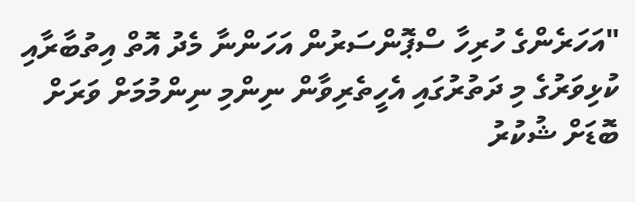"އަހަރެންގެ ހުރިހާ ސްޕޮންސަރުން އަހަންނާ މެދު އޮތް އިތުބާރާއި ކުޅިވަރުގެ މި ދަތުރުގައި އެހީތެރިވާން ނިންމި ނިންމުމަށް ވަރަށް ބޮޑަށް ޝުކުރު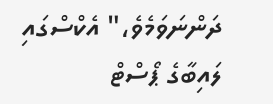ދަންނަވަމެވެ،" އެކްސްގައި ލައިބާގެ ޕޯސްޓް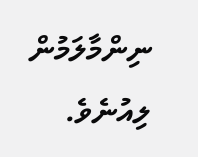ނިންމާލަމުން ލިއުނެވެ.